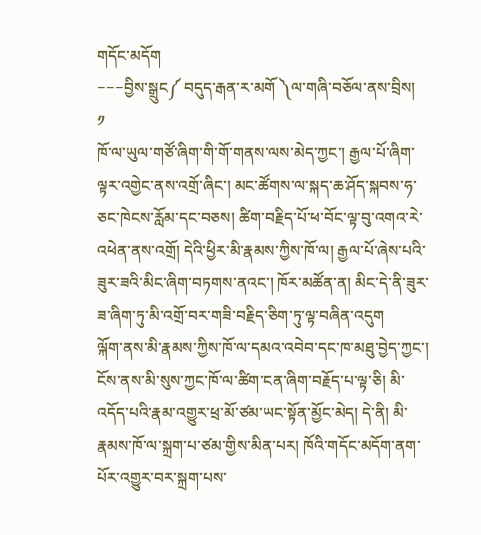གདོང་མདོག
−−−བྱིས་སྒྲུང༼ བདུད་རྒན་ར་མགོ ༽ལ་གཞི་བཅོལ་ནས་བྲིས།
༡
ཁོ་ལ་ཡུལ་གཙོ་ཞིག་གི་གོ་གནས་ལས་མེད་ཀྱང་། རྒྱལ་པོ་ཞིག་ལྟར་འགྱེང་ནས་འགྲོ་ཞིང་། མང་ཚོགས་ལ་སྐད་ཆ་ཤོད་སྐབས་ཧ་ཅང་ཁེངས་རློམ་དང་བཅས། ཚིག་བརྗིད་པོ་ཕ་བོང་ལྟ་བུ་འགའ་རེ་འཕེན་ནས་འགྲོ། དེའི་ཕྱིར་མི་རྣམས་ཀྱིས་ཁོ་ལ། རྒྱལ་པོ་ཞེས་པའི་ཟུར་ཟའི་མིང་ཞིག་བཏགས་ནའང་། ཁོར་མཚོན་ན། མིང་དེ་ནི་ཟུར་ཟ་ཞིག་ཏུ་མི་འགྲོ་བར་གཟི་བརྗིད་ཅིག་ཏུ་ལྟ་བཞིན་འདུག
ལྐོག་ནས་མི་རྣམས་ཀྱིས་ཁོ་ལ་དམའ་འབེབ་དང་ཁ་མཐུ་བྱེད་ཀྱང་། ངོས་ནས་མི་སུས་ཀྱང་ཁོ་ལ་ཚིག་ངན་ཞིག་བརྗོད་པ་ལྟ་ཅི། མི་འདོད་པའི་རྣམ་འགྱུར་ཕྲ་མོ་ཙམ་ཡང་སྟོན་མྱོང་མེད། དེ་ནི། མི་རྣམས་ཁོ་ལ་སྐྲག་པ་ཙམ་གྱིས་མིན་པར། ཁོའི་གདོང་མདོག་ནག་པོར་འགྱུར་བར་སྐྲག་པས་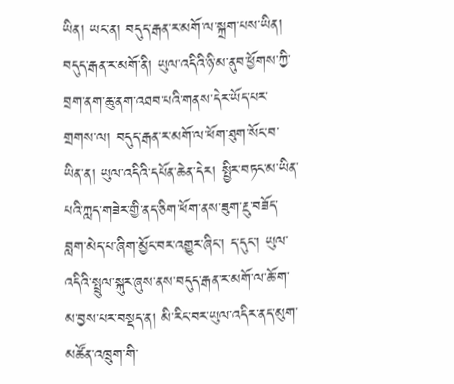ཡིན། ཡང་ན། བདུད་རྒན་ར་མགོ་ལ་སྐྲག་པས་ཡིན། བདུད་རྒན་ར་མགོ་ནི། ཡུལ་འདིའི་ཉི་མ་ནུབ་ཕྱོགས་ཀྱི་བྲག་ནག་ཆུ་ནག་འཐབ་པའི་གནས་དེར་ཡོད་པར་གྲགས་ལ། བདུད་རྒན་ར་མགོ་ལ་ཕོག་ཐུག་སོང་བ་ཡིན་ན། ཡུལ་འདིའི་དཔོན་ཆེན་དེར། སྤྱིར་བཏང་མ་ཡིན་པའི་ཀླད་གཟེར་གྱི་ནད་ཅིག་ཕོག་ནས་ཟུག་རྔུ་བཟོད་བླག་མེད་པ་ཞིག་མྱོང་བར་འགྱུར་ཞིང་། ད་དུང་། ཡུལ་འདིའི་སྤྲུལ་སྐུར་ཞུས་ནས་བདུད་རྒན་ར་མགོ་ལ་ཆོ་ག་མ་བྱས་པར་བསྡད་ན། མི་རིང་བར་ཡུལ་འདིར་ནད་མུག་མཚོན་འཁྲུག་གི་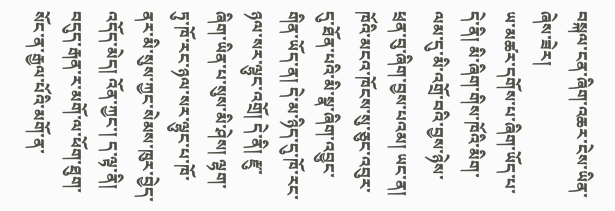བསྐལ་ངན་ཞིག་འཆར་ངེས་ཡིན་ཞེས་ཟེར།
ཡ་མཚར་དགོས་པ་ཞིག་ཡོད་པ་དེ་ནི། མི་ཞིག་གིས་ཁོའི་མིག་ལམ་དུ་མི་འགྲོ་བའི་བྱས་ཉེས་ཕྲན་བུ་ཞིག་བྱས་པའམ། ཡང་ན། ཁོའི་མངའ་ཁོངས་སུ་ཅུང་འབུར་དུ་ཐོན་པའི་མི་སྣ་ཞིག་འབྱུང་གིན་ཡོད་ན། དེ་མ་ཉིད་དུ་ཁོ་རང་ཉལ་སར་ལྷུང་འགྲོ། དེ་ནི། རྫུ་ཞིག་ཡིན་པ་སུས་མི་ཤེས། ལྷག་ཏུ་ཁོ་རང་ཉལ་སར་ལྷུང་པ་ཁོ་ནར་མི་སུས་ཀྱང་སེམས་ཁུར་བྱེད་འདོད་མེད། འོན་ཀྱང་། ད་ལྟ་ནི། བདུད་རྒན་ར་མགོ་ལ་ཕོག་ཐུག་སོང་ན་རྒྱལ་པོའི་མགོ་ན་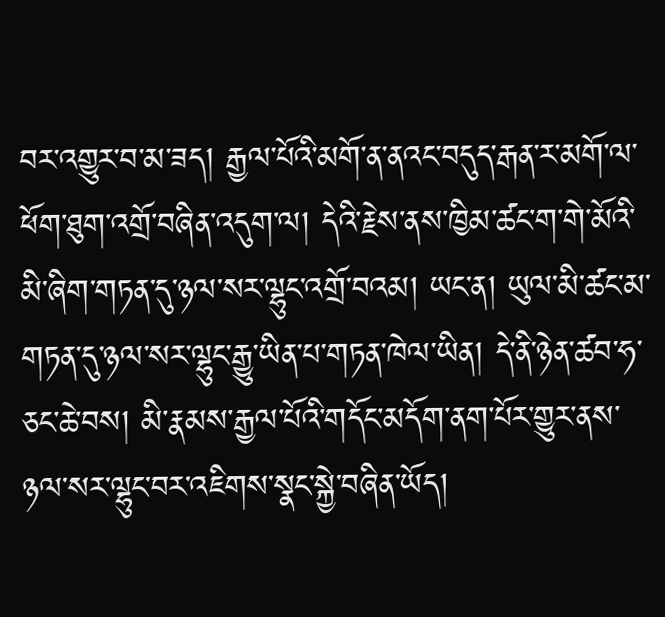བར་འགྱུར་བ་མ་ཟད། རྒྱལ་པོའི་མགོ་ན་ནའང་བདུད་རྒན་ར་མགོ་ལ་ཕོག་ཐུག་འགྲོ་བཞིན་འདུག་ལ། དེའི་རྗེས་ནས་ཁྱིམ་ཚང་ག་གེ་མོའི་མི་ཞིག་གཏན་དུ་ཉལ་སར་ལྷུང་འགྲོ་བའམ། ཡང་ན། ཡུལ་མི་ཚང་མ་གཏན་དུ་ཉལ་སར་ལྷུང་རྒྱུ་ཡིན་པ་གཏན་ཁེལ་ཡིན། དེ་ནི་ཉེན་ཚབ་ཧ་ཅང་ཆེ་བས། མི་རྣམས་རྒྱལ་པོའི་གདོང་མདོག་ནག་པོར་གྱུར་ནས་ཉལ་སར་ལྷུང་བར་འཇིགས་སྣང་སྐྱེ་བཞིན་ཡོད།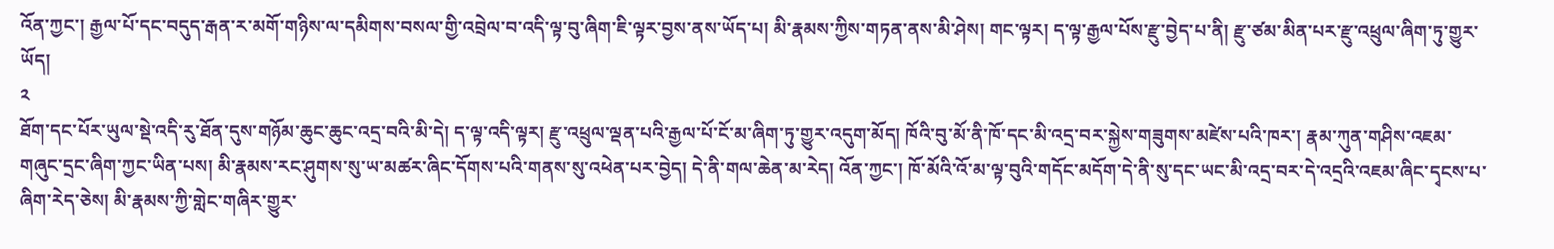འོན་ཀྱང་། རྒྱལ་པོ་དང་བདུད་རྒན་ར་མགོ་གཉིས་ལ་དམིགས་བསལ་གྱི་འབྲེལ་བ་འདི་ལྟ་བུ་ཞིག་ཇི་ལྟར་བྱས་ནས་ཡོད་པ། མི་རྣམས་ཀྱིས་གཏན་ནས་མི་ཤེས། གང་ལྟར། ད་ལྟ་རྒྱལ་པོས་རྫུ་བྱེད་པ་ནི། རྫུ་ཙམ་མིན་པར་རྫུ་འཕྲུལ་ཞིག་ཏུ་གྱུར་ཡོད།
༢
ཐོག་དང་པོར་ཡུལ་སྡེ་འདི་རུ་ཐོན་དུས་གཉོམ་ཆུང་ཆུང་འདྲ་བའི་མི་དེ། ད་ལྟ་འདི་ལྟར། རྫུ་འཕྲུལ་ལྡན་པའི་རྒྱལ་པོ་ངོ་མ་ཞིག་ཏུ་གྱུར་འདུག་མོད། ཁོའི་བུ་མོ་ནི་ཁོ་དང་མི་འདྲ་བར་སྐྱེས་གཟུགས་མཛེས་པའི་ཁར་། རྣམ་ཀུན་གཤིས་འཇམ་གཞུང་དྲང་ཞིག་ཀྱང་ཡིན་པས། མི་རྣམས་རང་ཤུགས་སུ་ཡ་མཚར་ཞིང་དོགས་པའི་གནས་སུ་འཕེན་པར་བྱེད། དེ་ནི་གལ་ཆེན་མ་རེད། འོན་ཀྱང་། ཁོ་མོའི་འོ་མ་ལྟ་བུའི་གདོང་མདོག་དེ་ནི་སུ་དང་ཡང་མི་འདྲ་བར་དེ་འདྲའི་འཇམ་ཞིང་དྭངས་པ་ཞིག་རེད་ཅེས། མི་རྣམས་ཀྱི་གླེང་གཞིར་གྱུར་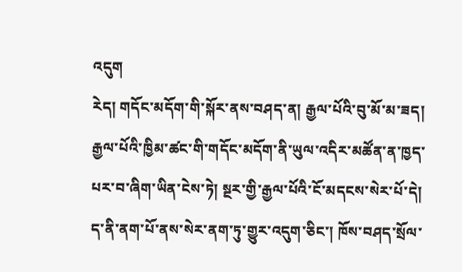འདུག
རེད། གདོང་མདོག་གི་སྐོར་ནས་བཤད་ན། རྒྱལ་པོའི་བུ་མོ་མ་ཟད། རྒྱལ་པོའི་ཁྱིམ་ཚང་གི་གདོང་མདོག་ནི་ཡུལ་འདིར་མཚོན་ན་ཁྱད་པར་བ་ཞིག་ཡིན་ངེས་ཏེ། སྔར་གྱི་རྒྱལ་པོའི་ངོ་མདངས་སེར་པོ་དེ། ད་ནི་ནག་པོ་ནས་སེར་ནག་ཏུ་གྱུར་འདུག་ཅིང་། ཁོས་བཤད་སྲོལ་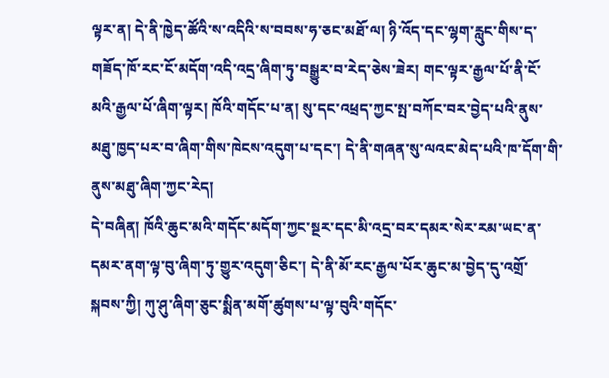ལྟར་ན། དེ་ནི་ཁྱེད་ཚོའི་ས་འདིའི་ས་བབས་ཧ་ཅང་མཐོ་ལ། ཉི་འོད་དང་ལྷག་རླུང་གིས་ད་གཟོད་ཁོ་རང་ངོ་མདོག་འདི་འདྲ་ཞིག་ཏུ་བསྒྱུར་བ་རེད་ཅེས་ཟེར། གང་ལྟར་རྒྱལ་པོ་ནི་ངོ་མའི་རྒྱལ་པོ་ཞིག་ལྟར། ཁོའི་གདོང་པ་ན། སུ་དང་འཕྲད་ཀྱང་སྤ་བཀོང་བར་བྱེད་པའི་ནུས་མཐུ་ཁྱད་པར་བ་ཞིག་གིས་ཁེངས་འདུག་པ་དང་། དེ་ནི་གཞན་སུ་ལའང་མེད་པའི་ཁ་དོག་གི་ནུས་མཐུ་ཞིག་ཀྱང་རེད།
དེ་བཞིན། ཁོའི་ཆུང་མའི་གདོང་མདོག་ཀྱང་སྔར་དང་མི་འདྲ་བར་དམར་སེར་རམ་ཡང་ན་དམར་ནག་ལྟ་བུ་ཞིག་ཏུ་གྱུར་འདུག་ཅིང་། དེ་ནི་མོ་རང་རྒྱལ་པོར་ཆུང་མ་བྱེད་དུ་འགྲོ་སྐབས་ཀྱི། ཀུ་ཤུ་ཞིག་ཅུང་སྨིན་མགོ་ཚུགས་པ་ལྟ་བུའི་གདོང་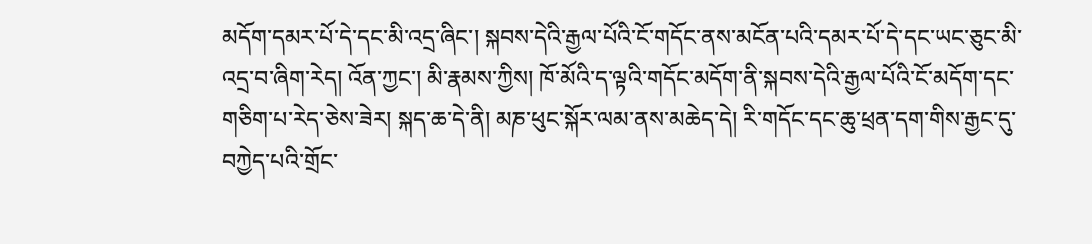མདོག་དམར་པོ་དེ་དང་མི་འདྲ་ཞིང་། སྐབས་དེའི་རྒྱལ་པོའི་ངོ་གདོང་ནས་མངོན་པའི་དམར་པོ་དེ་དང་ཡང་ཅུང་མི་འདྲ་བ་ཞིག་རེད། འོན་ཀྱང་། མི་རྣམས་ཀྱིས། ཁོ་མོའི་ད་ལྟའི་གདོང་མདོག་ནི་སྐབས་དེའི་རྒྱལ་པོའི་ངོ་མདོག་དང་གཅིག་པ་རེད་ཅེས་ཟེར། སྐད་ཆ་དེ་ནི། མཎ་ཕུང་སྐོར་ལམ་ནས་མཆེད་དེ། རི་གདོང་དང་ཆུ་ཕྲན་དག་གིས་རྒྱང་དུ་བཀྱེད་པའི་གྲོང་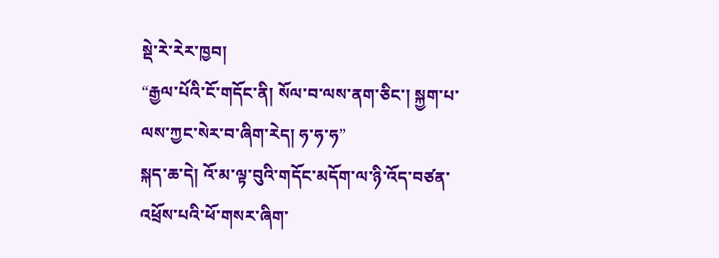སྡེ་རེ་རེར་ཁྱབ།
“རྒྱལ་པོའི་ངོ་གདོང་ནི། སོལ་བ་ལས་ནག་ཅིང་། སྐྱག་པ་ལས་ཀྱང་སེར་བ་ཞིག་རེད། ཧ་ཧ་ཧ”
སྐད་ཆ་དེ། འོ་མ་ལྟ་བུའི་གདོང་མདོག་ལ་ཉི་འོད་བཙན་འཕྲོས་པའི་ཕོ་གསར་ཞིག་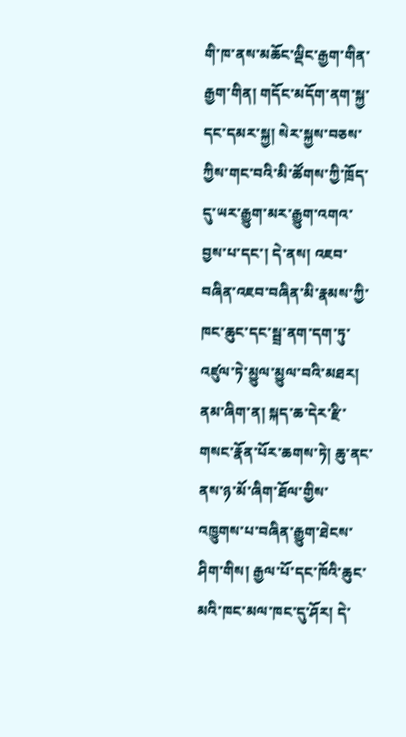གི་ཁ་ནས་མཆོང་ལྡིང་རྒྱག་གིན་རྒྱག་གིན། གདོང་མདོག་ནག་སྐྱ་དང་དམར་སྐྱ། སེར་སྐྱས་བཅས་ཀྱིས་གང་བའི་མི་ཚོགས་ཀྱི་ཁྲོད་དུ་ཡར་རྒྱུག་མར་རྒྱུག་འགའ་བྱས་པ་དང་། དེ་ནས། འཇབ་བཞིན་འཇབ་བཞིན་མི་རྣམས་ཀྱི་ཁང་ཆུང་དང་སྦྲ་ནག་དག་ཏུ་འཛུལ་ཏེ་མྱུལ་མྱུལ་བའི་མཐར། ནམ་ཞིག་ན། སྐད་ཆ་དེར་རྫི་གསང་རྣོན་པོར་ཆགས་ཏེ། ཆུ་ནང་ནས་ཉ་མོ་ཞིག་ཐོལ་གྱིས་འཁྱུགས་པ་བཞིན་རྒྱུག་ཐེངས་ཤིག་གིས། རྒྱལ་པོ་དང་ཁོའི་ཆུང་མའི་ཁང་མལ་ཁང་དུ་ཤོར། དེ་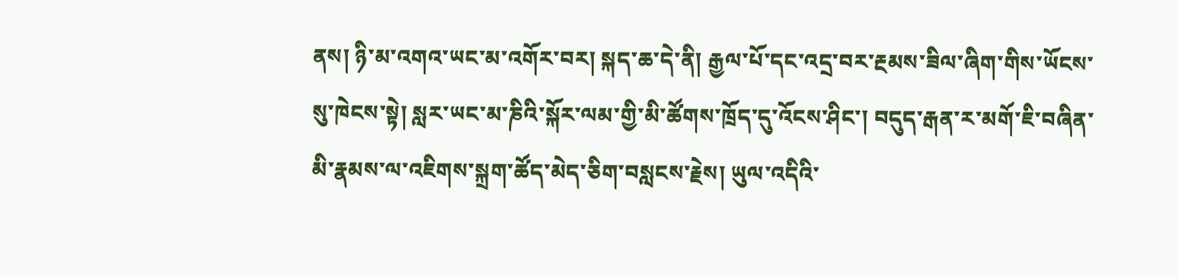ནས། ཉི་མ་འགའ་ཡང་མ་འགོར་བར། སྐད་ཆ་དེ་ནི། རྒྱལ་པོ་དང་འདྲ་བར་རྔམས་ཟིལ་ཞིག་གིས་ཡོངས་སུ་ཁེངས་སྟེ། སླར་ཡང་མ་ཎིའི་སྐོར་ལམ་གྱི་མི་ཚོགས་ཁྲོད་དུ་འོངས་ཤིང་། བདུད་རྒན་ར་མགོ་ཇི་བཞིན་མི་རྣམས་ལ་འཇིགས་སྐྲག་ཚོད་མེད་ཅིག་བསླངས་རྗེས། ཡུལ་འདིའི་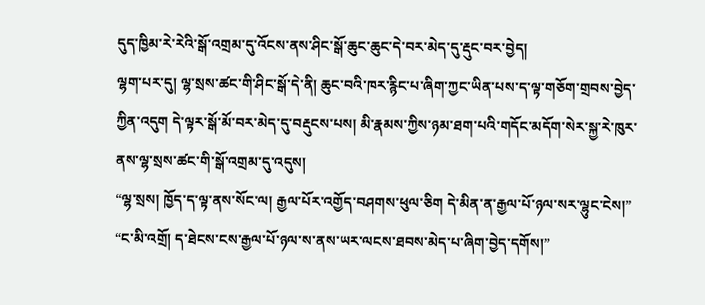དུད་ཁྱིམ་རེ་རེའི་སྒོ་འགྲམ་དུ་འོངས་ནས་ཤིང་སྒོ་ཆུང་ཆུང་དེ་བར་མེད་དུ་རྡུང་བར་བྱེད།
ལྷག་པར་དུ། ལྷ་སྲས་ཚང་གི་ཤིང་སྒོ་དེ་ནི། ཆུང་བའི་ཁར་རྙིང་པ་ཞིག་ཀྱང་ཡིན་པས་ད་ལྟ་གཅོག་གྲབས་བྱེད་ཀྱིན་འདུག དེ་ལྟར་སྒོ་མོ་བར་མེད་དུ་བརྡུངས་པས། མི་རྣམས་ཀྱིས་ཉམ་ཐག་པའི་གདོང་མདོག་སེར་སྐྱ་རེ་ཁུར་ནས་ལྷ་སྲས་ཚང་གི་སྒོ་འགྲམ་དུ་འདུས།
“ལྷ་སྲས། ཁྱོད་ད་ལྟ་ནས་སོང་ལ། རྒྱལ་པོར་འགྱོད་བཤགས་ཕུལ་ཅིག དེ་མིན་ན་རྒྱལ་པོ་ཉལ་སར་ལྷུང་ངེས།”
“ང་མི་འགྲོ། ད་ཐེངས་ངས་རྒྱལ་པོ་ཉལ་ས་ནས་ཡར་ལངས་ཐབས་མེད་པ་ཞིག་བྱེད་དགོས།”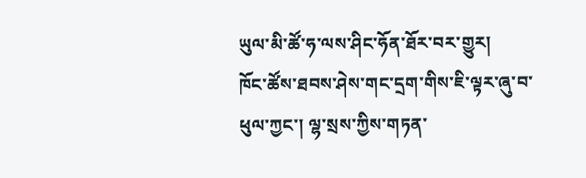ཡུལ་མི་ཚོ་ཧ་ལས་ཤིང་ཧོན་ཐོར་བར་གྱུར།
ཁོང་ཚོས་ཐབས་ཤེས་གང་དྲག་གིས་ཇི་ལྟར་ཞུ་བ་ཕུལ་ཀྱང་། ལྷ་སྲས་ཀྱིས་གཏན་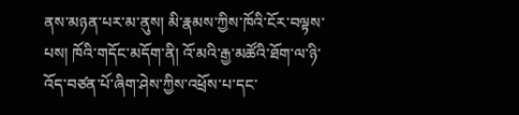ནས་མཉན་པར་མ་ནུས། མི་རྣམས་ཀྱིས་ཁོའི་ངོར་བལྟས་པས། ཁོའི་གདོང་མདོག་ནི། འོ་མའི་རྒྱ་མཚོའི་ཐོག་ལ་ཉི་འོད་བཙན་པོ་ཞིག་ཤེས་ཀྱིས་འཕྲོས་པ་དང་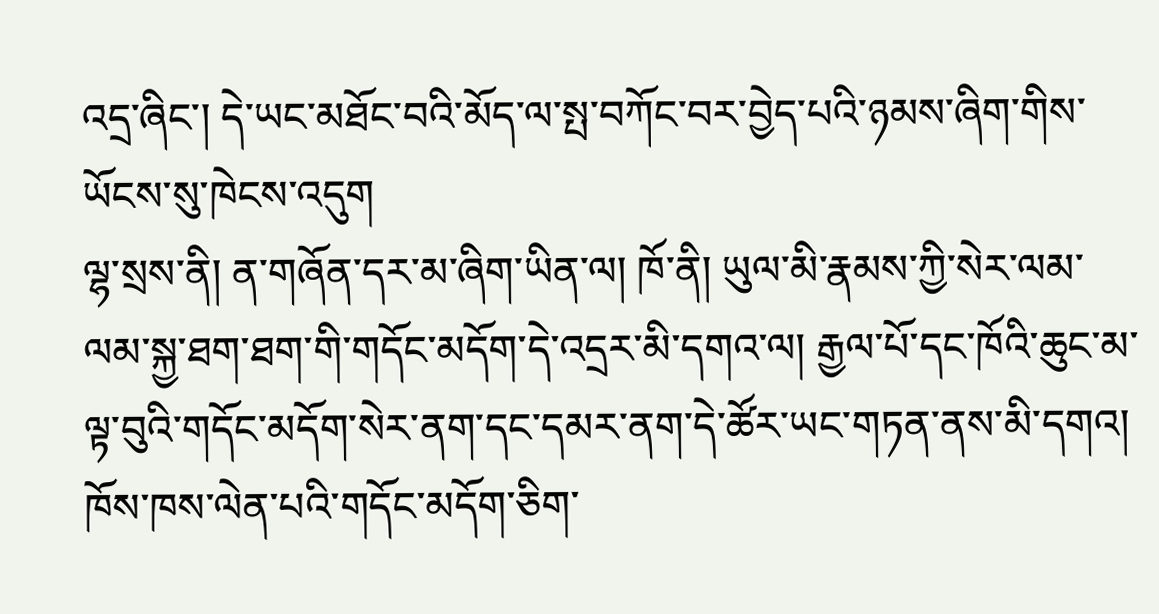འདྲ་ཞིང་། དེ་ཡང་མཐོང་བའི་མོད་ལ་སྤ་བཀོང་བར་བྱེད་པའི་ཉམས་ཞིག་གིས་ཡོངས་སུ་ཁེངས་འདུག
ལྷ་སྲས་ནི། ན་གཞོན་དར་མ་ཞིག་ཡིན་ལ། ཁོ་ནི། ཡུལ་མི་རྣམས་ཀྱི་སེར་ལམ་ལམ་སྐྱ་ཐག་ཐག་གི་གདོང་མདོག་དེ་འདྲར་མི་དགའ་ལ། རྒྱལ་པོ་དང་ཁོའི་ཆུང་མ་ལྟ་བུའི་གདོང་མདོག་སེར་ནག་དང་དམར་ནག་དེ་ཚོར་ཡང་གཏན་ནས་མི་དགའ། ཁོས་ཁས་ལེན་པའི་གདོང་མདོག་ཅིག་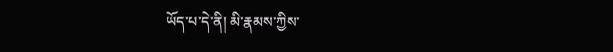ཡོད་པ་དེ་ནི། མི་རྣམས་ཀྱིས་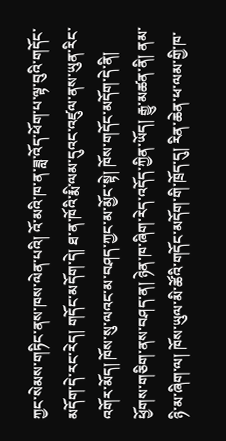ཀྱང་སེམས་གཏིང་ནས་ཁས་ལེན་པའི། འོ་མའི་ཁ་ན་ཟླ་འོད་ཕོག་པ་ལྟ་བུའི་གདོང་མདོག་དེ་རང་རེད། གདོང་མདོག་དེ། ཐ་ན་ཁོའི་རྨི་ལམ་དུའང་འཛུལ་ནས་ཡུན་རིང་འགོར་མོད། ཁོས་སུ་ལའང་མ་བཤད་ཀྱང་མ་མྱོང་སྟེ། ཁོས་གདོང་མདོག་དེ་ནི། ཕྱོགས་གཅིག་ནས་བཤད་ན། ཉེན་ཁ་ཞིག་རེད་འདོད་ཀྱིན་ཡོད། རྒྱུ་མཚན་ནི། ནམ་ཉི་མ་ཞིག་ལ། ཁོས་ཡུལ་མི་ཚོའི་གདོང་མདོག་གི་ཁྲོད་དུ། རིན་ཆེན་ཕ་ལམ་གྱི་ཁ་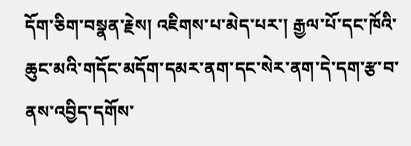དོག་ཅིག་བསྣན་རྗེས། འཇིགས་པ་མེད་པར་། རྒྱལ་པོ་དང་ཁོའི་ཆུང་མའི་གདོང་མདོག་དམར་ནག་དང་སེར་ནག་དེ་དག་རྩ་བ་ནས་འབྱིད་དགོས་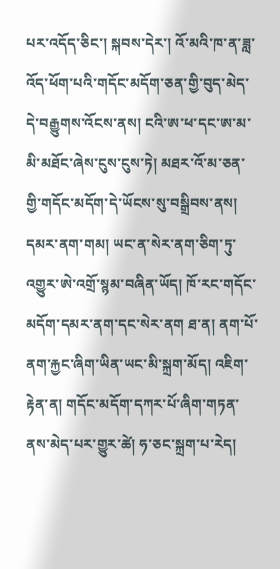པར་འདོད་ཅིང་། སྐབས་དེར་། འོ་མའི་ཁ་ན་ཟླ་འོད་ཕོག་པའི་གདོང་མདོག་ཅན་གྱི་བུད་མེད་དེ་བརྒྱུགས་འོངས་ནས། ངའི་ཨ་ཕ་དང་ཨ་མ་མི་མཐོང་ཞེས་ངུས་ངུས་ཏེ། མཐར་འོ་མ་ཅན་གྱི་གདོང་མདོག་དེ་ཡོངས་སུ་བསྒྲིབས་ནས། དམར་ནག་གམ། ཡང་ན་སེར་ནག་ཅིག་ཏུ་འགྱུར་ཨེ་འགྲོ་སྙམ་བཞིན་ཡོད། ཁོ་རང་གདོང་མདོག་དམར་ནག་དང་སེར་ནག ཐ་ན། ནག་པོ་ནག་རྐྱང་ཞིག་ཡིན་ཡང་མི་སྐྲག་མོད། འཇིག་རྟེན་ན། གདོང་མདོག་དཀར་པོ་ཞིག་གཏན་ནས་མེད་པར་གྱུར་ཚེ། ཧ་ཅང་སྐྲག་པ་རེད།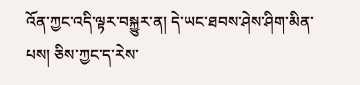འོན་ཀྱང་འདི་ལྟར་བསྐྱུར་ན། དེ་ཡང་ཐབས་ཤེས་ཤིག་མིན་པས། ཅིས་ཀྱང་ད་རེས་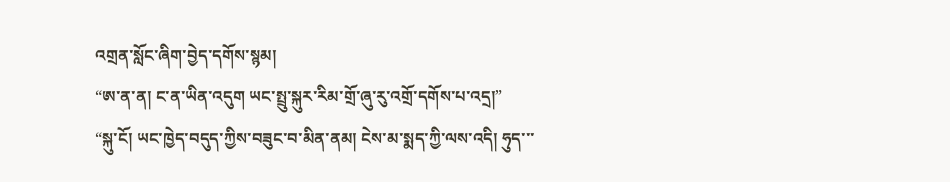འགྲན་སློང་ཞིག་བྱེད་དགོས་སྙམ།
“ཨ་ན་ན། ང་ན་ཡིན་འདུག ཡང་སྤྲུ་སྐུར་རིམ་གྲོ་ཞུ་རུ་འགྲོ་དགོས་པ་འདྲ།”
“སྐུ་ངོ། ཡང་ཁྱེད་བདུད་ཀྱིས་བཟུང་བ་མིན་ནམ། ངེས་མ་སྨད་ཀྱི་ལས་འདི། ཧུད་་་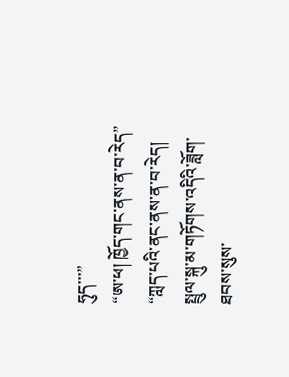ཧུད་་་”
“ཨ་ཕ། ཁྱོད་གང་ནས་ན་བ་རེད”
“ཀླད་པའི་ནང་ནས་ན་བ་རེད། སྤྲུལ་སྐུ་མ་གཏོགས་འདིའི་ཟློག་ཐབས་སུས་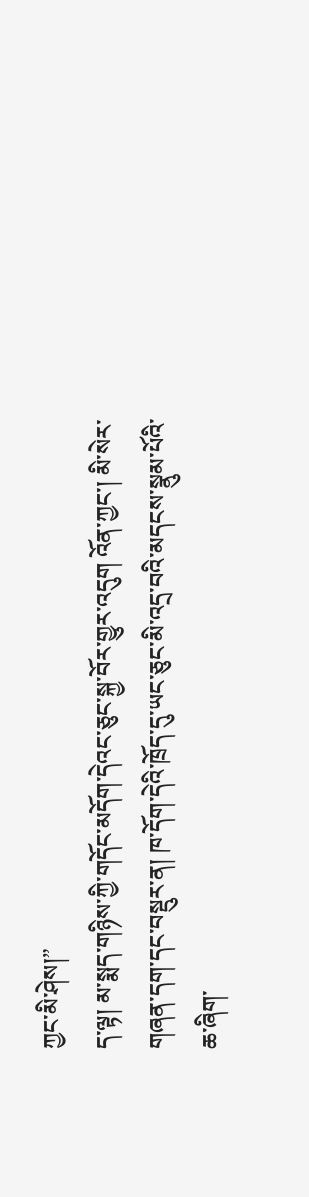ཀྱང་མི་ཤེས།”
ད་ལྟ། མ་སྨད་གཉིས་ཀྱི་གདོང་མདོག་དེའང་ཅུང་སྐྱ་བོར་གྱུར་འདུག འོན་ཀྱང་། མི་སེར་གཞན་དག་དང་བསྡུར་ན། ཁ་དོག་དེའི་ཁྲོད་དུ་ཡང་ཅུང་མི་འདྲ་བའི་མདངས་སྣུམ་པོའི་ཆ་ཞིག་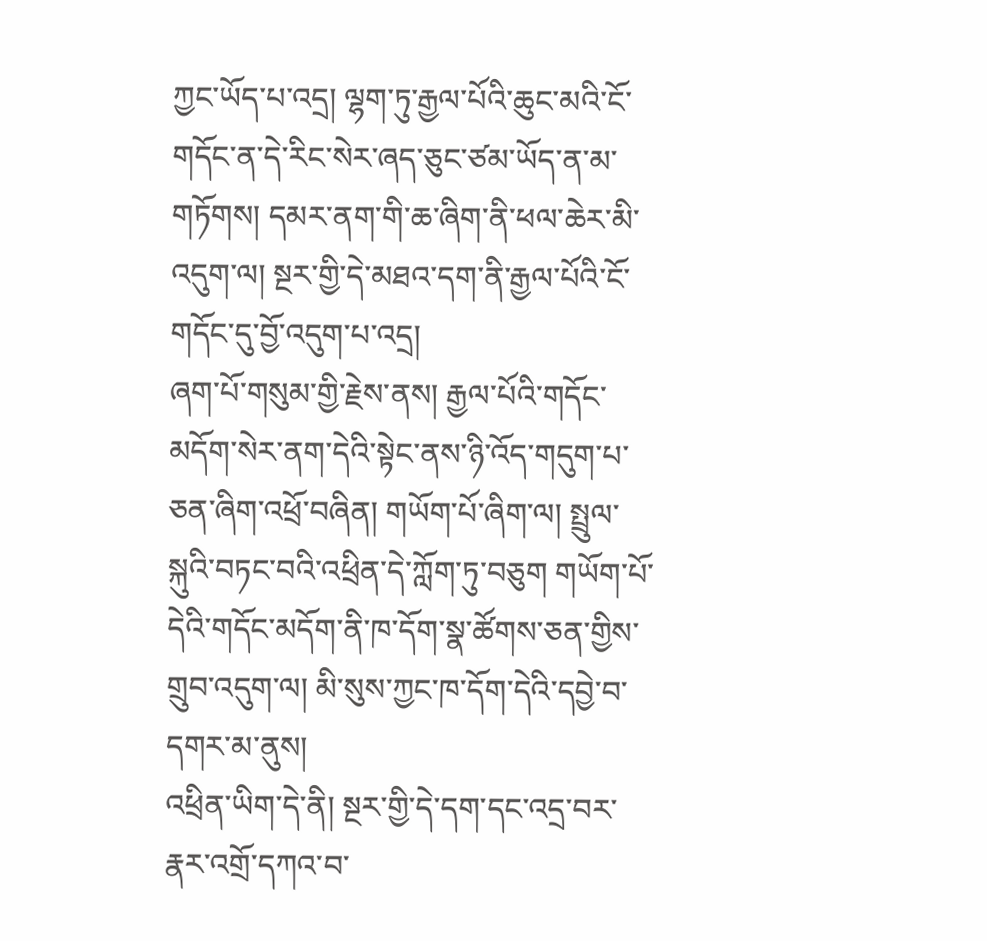ཀྱང་ཡོད་པ་འདྲ། ལྷག་ཏུ་རྒྱལ་པོའི་ཆུང་མའི་ངོ་གདོང་ན་དེ་རིང་སེར་ཞད་ཅུང་ཙམ་ཡོད་ན་མ་གཏོགས། དམར་ནག་གི་ཆ་ཞིག་ནི་ཕལ་ཆེར་མི་འདུག་ལ། སྔར་གྱི་དེ་མཐའ་དག་ནི་རྒྱལ་པོའི་ངོ་གདོང་དུ་བྱོ་འདུག་པ་འདྲ།
ཞག་པོ་གསུམ་གྱི་རྗེས་ནས། རྒྱལ་པོའི་གདོང་མདོག་སེར་ནག་དེའི་སྟེང་ནས་ཉི་འོད་གདུག་པ་ཅན་ཞིག་འཕྲོ་བཞིན། གཡོག་པོ་ཞིག་ལ། སྤྲུལ་སྐུའི་བཏང་བའི་འཕྲིན་དེ་ཀློག་ཏུ་བཅུག གཡོག་པོ་དེའི་གདོང་མདོག་ནི་ཁ་དོག་སྣ་ཚོགས་ཅན་གྱིས་གྲུབ་འདུག་ལ། མི་སུས་ཀྱང་ཁ་དོག་དེའི་དབྱེ་བ་དགར་མ་ནུས།
འཕྲིན་ཡིག་དེ་ནི། སྔར་གྱི་དེ་དག་དང་འདྲ་བར་རྣར་འགྲོ་དཀའ་བ་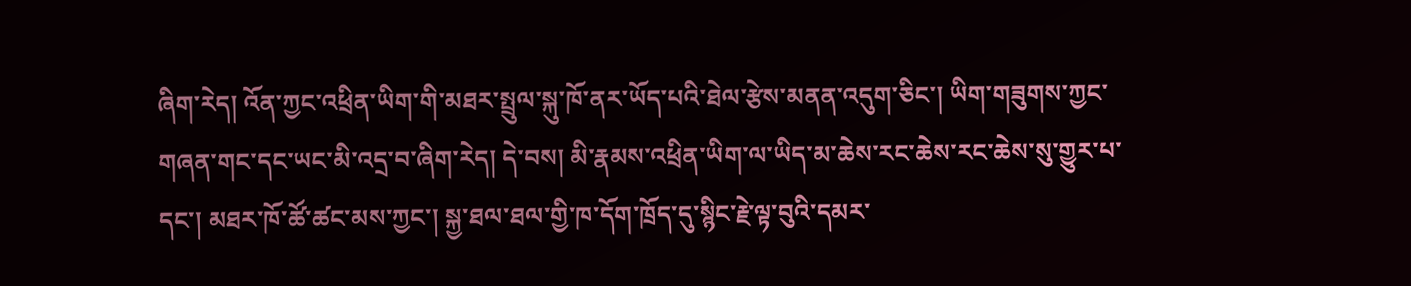ཞིག་རེད། འོན་ཀྱང་འཕྲིན་ཡིག་གི་མཐར་སྤྲུལ་སྐུ་ཁོ་ནར་ཡོད་པའི་ཐེལ་རྩེས་མནན་འདུག་ཅིང་། ཡིག་གཟུགས་ཀྱང་གཞན་གང་དང་ཡང་མི་འདྲ་བ་ཞིག་རེད། དེ་བས། མི་རྣམས་འཕྲིན་ཡིག་ལ་ཡིད་མ་ཆེས་རང་ཆེས་རང་ཆེས་སུ་གྱུར་པ་དང་། མཐར་ཁོ་ཚོ་ཚང་མས་ཀྱང་། སྐྱ་ཐལ་ཐལ་གྱི་ཁ་དོག་ཁྲོད་དུ་སྙིང་རྗེ་ལྟ་བུའི་དམར་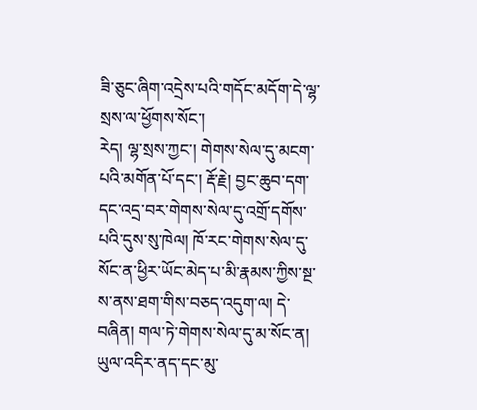ཟི་ཅུང་ཞིག་འདྲེས་པའི་གདོང་མདོག་དེ་ལྷ་སྲས་ལ་ཕྱོགས་སོང་།
རེད། ལྷ་སྲས་ཀྱང་། གེགས་སེལ་དུ་མངག་པའི་མགོན་པོ་དང་། རྡོ་རྗེ། བྱང་ཆུབ་དག་དང་འདྲ་བར་གེགས་སེལ་དུ་འགྲོ་དགོས་པའི་དུས་སུ་ཁེལ། ཁོ་རང་གེགས་སེལ་དུ་སོང་ན་ཕྱིར་ཡོང་མེད་པ་མི་རྣམས་ཀྱིས་སྔ་ས་ནས་ཐག་གིས་བཅད་འདུག་ལ། དེ་བཞིན། གལ་ཏེ་གེགས་སེལ་དུ་མ་སོང་ན། ཡུལ་འདིར་ནད་དང་མུ་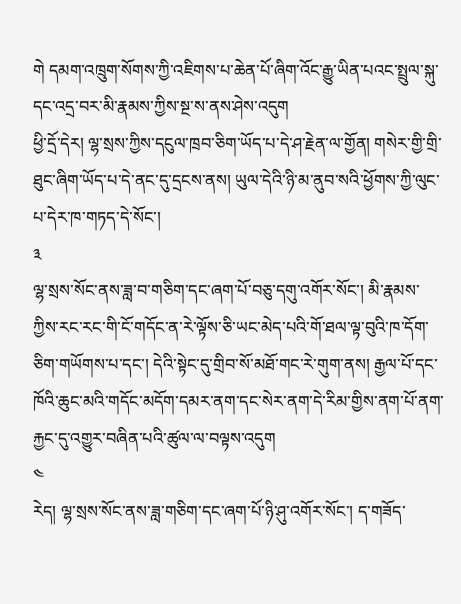གེ དམག་འཁྲུག་སོགས་ཀྱི་འཇིགས་པ་ཆེན་པོ་ཞིག་འོང་རྒྱུ་ཡིན་པའང་སྤྲུལ་སྐུ་དང་འདྲ་བར་མི་རྣམས་ཀྱིས་སྔ་ས་ནས་ཤེས་འདུག
ཕྱི་དྲོ་དེར། ལྷ་སྲས་ཀྱིས་དངུལ་ཁྲབ་ཅིག་ཡོད་པ་དེ་ཤ་རྗེན་ལ་གྱོན། གསེར་གྱི་གྲི་ཐུང་ཞིག་ཡོད་པ་དེ་ནང་དུ་དྲངས་ནས། ཡུལ་དེའི་ཉི་མ་ནུབ་སའི་ཕྱོགས་ཀྱི་ལུང་པ་དེར་ཁ་གཏད་དེ་སོང་།
༣
ལྷ་སྲས་སོང་ནས་ཟླ་བ་གཅིག་དང་ཞག་པོ་བཅུ་དགུ་འགོར་སོང་། མི་རྣམས་ཀྱིས་རང་རང་གི་ངོ་གདོང་ན་རེ་ལྟོས་ཅི་ཡང་མེད་པའི་གོ་ཐལ་ལྟ་བུའི་ཁ་དོག་ཅིག་གཡོགས་པ་དང་། དེའི་སྟེང་དུ་གྲིབ་སོ་མཐོ་གང་རེ་གུག་ནས། རྒྱལ་པོ་དང་ཁོའི་ཆུང་མའི་གདོང་མདོག་དམར་ནག་དང་སེར་ནག་དེ་རིམ་གྱིས་ནག་པོ་ནག་རྐྱང་དུ་འགྱུར་བཞིན་པའི་ཚུལ་ལ་བལྟས་འདུག
༤
རེད། ལྷ་སྲས་སོང་ནས་ཟླ་གཅིག་དང་ཞག་པོ་ཉི་ཤུ་འགོར་སོང་། ད་གཟོད་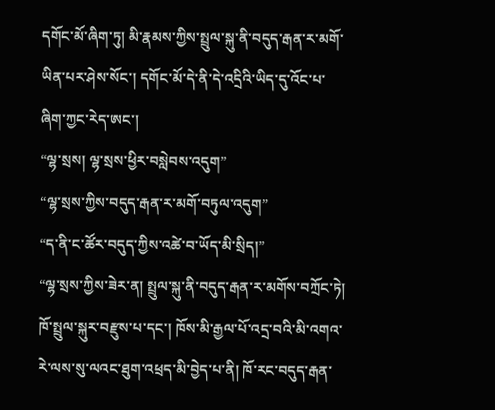དགོང་མོ་ཞིག་ཏུ། མི་རྣམས་ཀྱིས་སྤྲུལ་སྐུ་ནི་བདུད་རྒན་ར་མགོ་ཡིན་པར་ཤེས་སོང་། དགོང་མོ་དེ་ནི་དེ་འདྲིའི་ཡིད་དུ་འོང་པ་ཞིག་ཀྱང་རེད་ཨང་།
“ལྷ་སྲས། ལྷ་སྲས་ཕྱིར་བསླེབས་འདུག”
“ལྷ་སྲས་ཀྱིས་བདུད་རྒན་ར་མགོ་བཏུལ་འདུག”
“ད་ནི་ང་ཚོར་བདུད་ཀྱིས་འཚེ་བ་ཡོད་མི་སྲིད།”
“ལྷ་སྲས་ཀྱིས་ཟེར་ན། སྤྲུལ་སྐུ་ནི་བདུད་རྒན་ར་མགོས་བཀྲོང་ཏེ། ཁོ་སྤྲུལ་སྐུར་བརྫུས་པ་དང་། ཁོས་མི་རྒྱལ་པོ་འདྲ་བའི་མི་འགའ་རེ་ལས་སུ་ལའང་ཐུག་འཕྲད་མི་བྱེད་པ་ནི། ཁོ་རང་བདུད་རྒན་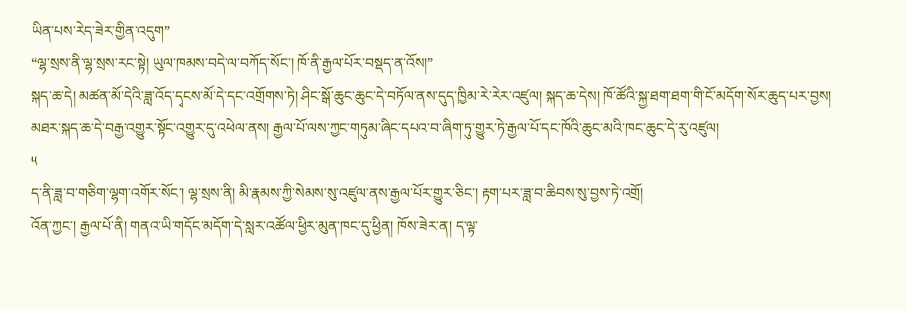ཡིན་པས་རེད་ཟེར་གྱིན་འདུག”
“ལྷ་སྲས་ནི་ལྷ་སྲས་རང་སྟེ། ཡུལ་ཁམས་བདེ་ལ་བཀོད་སོང་། ཁོ་ནི་རྒྱལ་པོར་བསྡད་ན་འོས།”
སྐད་ཆ་དེ། མཚན་མོ་དེའི་ཟླ་འོད་དྭངས་མོ་དེ་དང་འགྲོགས་ཏེ། ཤིང་སྒོ་ཆུང་ཆུང་དེ་བཏོལ་ནས་དུད་ཁྱིམ་རེ་རེར་འཛུལ། སྐད་ཆ་དེས། ཁོ་ཚོའི་སྐྱ་ཐག་ཐག་གི་ངོ་མདོག་སོར་ཆུད་པར་བྱས།
མཐར་སྐད་ཆ་དེ་བརྒྱ་འགྱུར་སྟོང་འགྱུར་དུ་འཕེལ་ནས། རྒྱལ་པོ་ལས་ཀྱང་གཏུམ་ཞིང་དཔའ་བ་ཞིག་ཏུ་གྱུར་ཏེ་རྒྱལ་པོ་དང་ཁོའི་ཆུང་མའི་ཁང་ཆུང་དེ་རུ་འཛུལ།
༥
ད་ནི་ཟླ་བ་གཅིག་ལྷག་འགོར་སོང་། ལྷ་སྲས་ནི། མི་རྣམས་ཀྱི་སེམས་སུ་འཛུལ་ནས་རྒྱལ་པོར་གྱུར་ཅིང་། རྟག་པར་ཟླ་བ་ཆིབས་སུ་བྱས་ཏེ་འགྲོ།
འོན་ཀྱང་། རྒྱལ་པོ་ནི། གནའ་ཡི་གདོང་མདོག་དེ་སླར་འཚོལ་ཕྱིར་མུན་ཁང་དུ་ཕྱིན། ཁོས་ཟེར་ན། ད་ལྟ་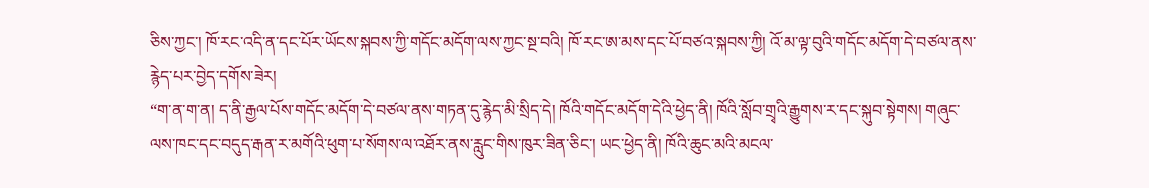ཅིས་ཀྱང་། ཁོ་རང་འདི་ན་དང་པོར་ཡོངས་སྐབས་ཀྱི་གདོང་མདོག་ལས་ཀྱང་སྔ་བའི། ཁོ་རང་ཨ་མས་དང་པོ་བཙའ་སྐབས་ཀྱི། འོ་མ་ལྟ་བུའི་གདོང་མདོག་དེ་བཙལ་ནས་རྙེད་པར་བྱེད་དགོས་ཟེར།
“ག་ན་ག་ན། ད་ནི་རྒྱལ་པོས་གདོང་མདོག་དེ་བཙལ་ནས་གཏན་དུ་རྙེད་མི་སྲིད་དེ། ཁོའི་གདོང་མདོག་དེའི་ཕྱེད་ནི། ཁོའི་སློབ་གྲྭའི་རྒྱུགས་ར་དང་སྐུབ་སྟེགས། གཞུང་ལས་ཁང་དང་བདུད་རྒན་ར་མགོའི་ཕུག་པ་སོགས་ལ་འཐོར་ནས་རླུང་གིས་ཁུར་ཟིན་ཅིང་། ཡང་ཕྱེད་ནི། ཁོའི་ཆུང་མའི་མངལ་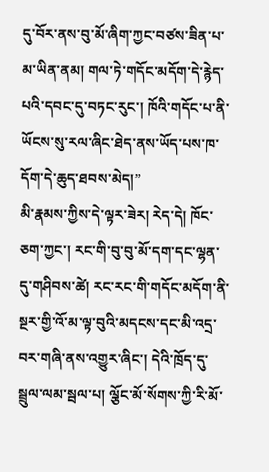དུ་བོར་ནས་བུ་མོ་ཞིག་ཀྱང་བཙས་ཟིན་པ་མ་ཡིན་ནམ། གལ་ཏེ་གདོང་མདོག་དེ་རྙེད་པའི་དབང་དུ་བཏང་རུང་། ཁོའི་གདོང་པ་ནི་ཡོངས་སུ་རལ་ཞིང་ཐེད་ནས་ཡོད་པས་ཁ་དོག་དེ་ཆུད་ཐབས་མེད།”
མི་རྣམས་ཀྱིས་དེ་ལྟར་ཟེར། རེད་དེ། ཁོང་ཅག་ཀྱང་། རང་གི་བུ་བུ་མོ་དག་དང་ལྷན་དུ་གཤིབས་ཚེ། རང་རང་གི་གདོང་མདོག་ནི་སྔར་གྱི་འོ་མ་ལྟ་བུའི་མདངས་དང་མི་འདྲ་བར་གཞི་ནས་འགྱུར་ཞིང་། དེའི་ཁྲོད་དུ་སྦྲུལ་ལམ་སྦལ་པ། ལྕོང་མོ་སོགས་ཀྱི་རི་མོ་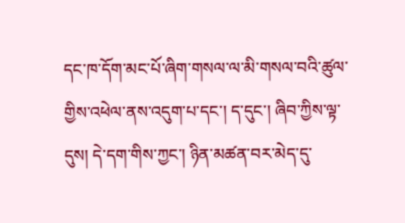དང་ཁ་དོག་མང་པོ་ཞིག་གསལ་ལ་མི་གསལ་བའི་ཚུལ་གྱིས་འཕེལ་ནས་འདུག་པ་དང་། ད་དུང་། ཞིབ་ཀྱིས་ལྟ་དུས། དེ་དག་གིས་ཀྱང་། ཉིན་མཚན་བར་མེད་དུ་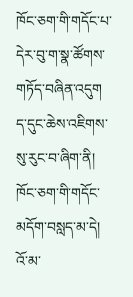ཁོང་ཅག་གི་གདོང་པ་དེར་བུ་ག་སྣ་ཚོགས་གཏོད་བཞིན་འདུག
ད་དུང་ཆེས་འཇིགས་སུ་རུང་བ་ཞིག་ནི། ཁོང་ཅག་གི་གདོང་མདོག་བསླད་མ་དེ། འོ་མ་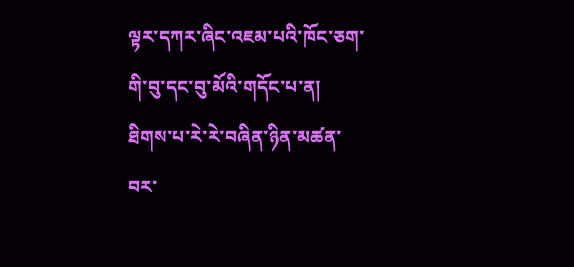ལྟར་དཀར་ཞིང་འཇམ་པའི་ཁོང་ཅག་གི་བུ་དང་བུ་མོའི་གདོང་པ་ན། ཐིགས་པ་རེ་རེ་བཞིན་ཉིན་མཚན་བར་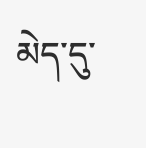མེད་དུ་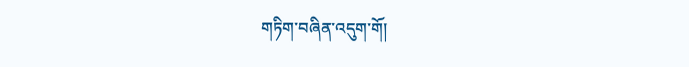གཏིག་བཞིན་འདུག་གོ།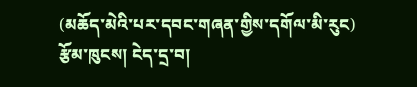(མཆོད་མེའི་པར་དབང་གཞན་གྱིས་དགོལ་མི་རུང)
རྩོམ་ཁུངས། ངེད་དྲ་བ།